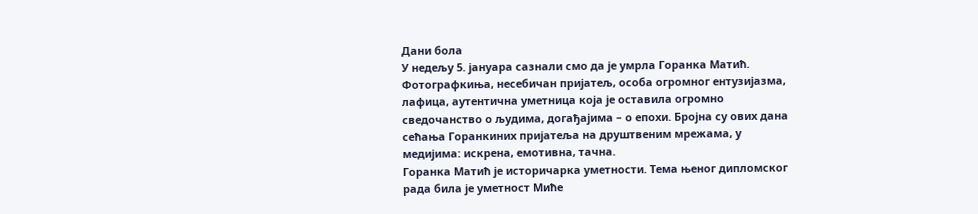Дани бола
У недељу 5. јануара сазнали смо да је умрла Горанка Матић. Фотографкиња, несебичан пријатељ, особа огромног ентузијазма, лафица, аутентична уметница која је оставила огромно сведочанство о људима, догађајима – о епохи. Бројна су ових дана сећања Горанкиних пријатеља на друштвеним мрежама, у медијима: искрена, емотивна, тачна.
Горанка Матић је историчарка уметности. Тема њеног дипломског рада била је уметност Миће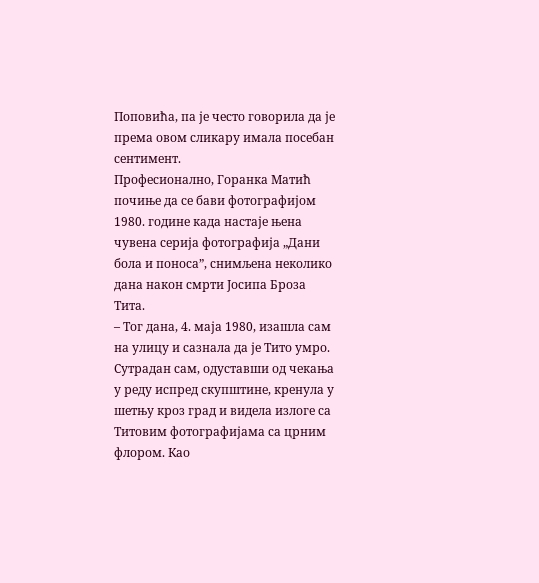Поповића, па је често говорила да је према овом сликару имала посебан сентимент.
Професионално, Горанка Матић почиње да се бави фотографијом 1980. године када настаје њена чувена серија фотографија „Дани бола и поноса”, снимљена неколико дана након смрти Јосипа Броза Тита.
– Тог дана, 4. маја 1980, изашла сам на улицу и сазнала да је Тито умро. Сутрадан сам, одуставши од чекања у реду испред скупштине, кренула у шетњу кроз град и видела излоге са Титовим фотографијама са црним флором. Као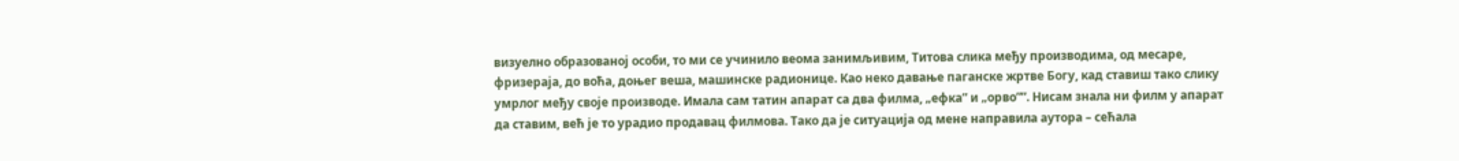визуелно образованој особи, то ми се учинило веома занимљивим, Титова слика међу производима, од месаре, фризераја, до воћа, доњег веша, машинске радионице. Као неко давање паганске жртве Богу, кад ставиш тако слику умрлог међу своје производе. Имала сам татин апарат са два филма, „ефка” и „орво””. Нисам знала ни филм у апарат да ставим, већ је то урадио продавац филмова. Тако да је ситуација од мене направила аутора – сећала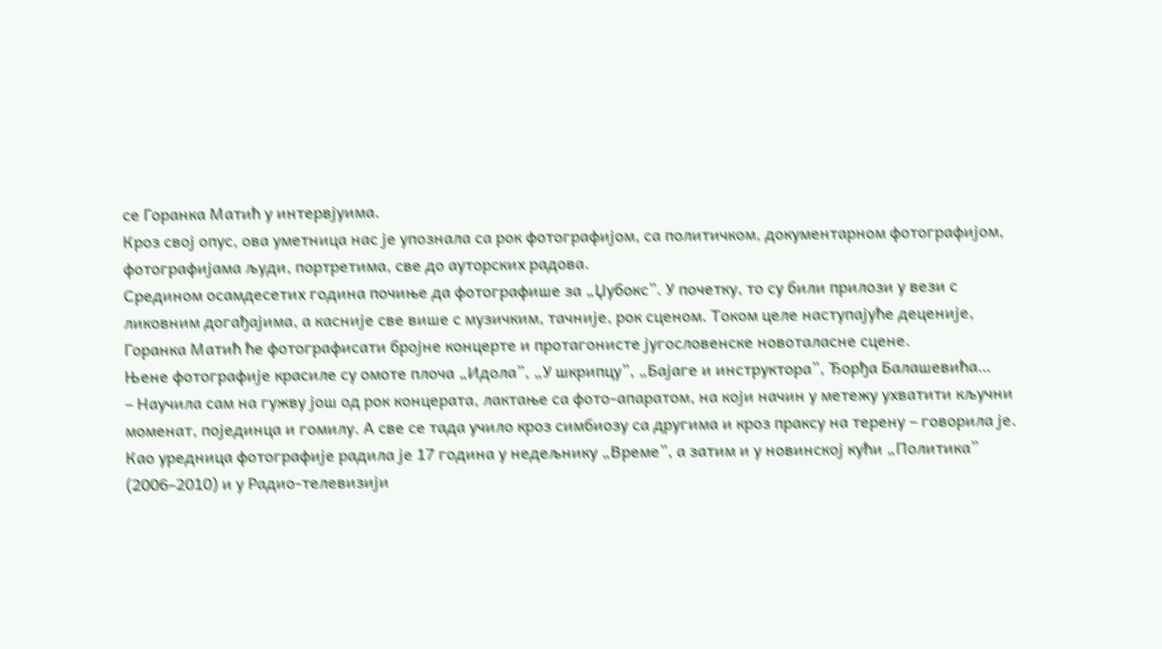се Горанка Матић у интервјуима.
Кроз свој опус, ова уметница нас је упознала са рок фотографијом, са политичком, документарном фотографијом, фотографијама људи, портретима, све до ауторских радова.
Средином осамдесетих година почиње да фотографише за „Џубокс”. У почетку, то су били прилози у вези с ликовним догађајима, а касније све више с музичким, тачније, рок сценом. Током целе наступајуће деценије, Горанка Матић ће фотографисати бројне концерте и протагонисте југословенске новоталасне сцене.
Њене фотографије красиле су омоте плоча „Идола”, „У шкрипцу”, „Бајаге и инструктора”, Ђорђа Балашевића…
– Научила сам на гужву још од рок концерата, лактање са фото-апаратом, на који начин у метежу ухватити кључни моменат, појединца и гомилу. А све се тада учило кроз симбиозу са другима и кроз праксу на терену – говорила је.
Као уредница фотографије радила је 17 година у недељнику „Време”, а затим и у новинској кући „Политика” (2006–2010) и у Радио-телевизији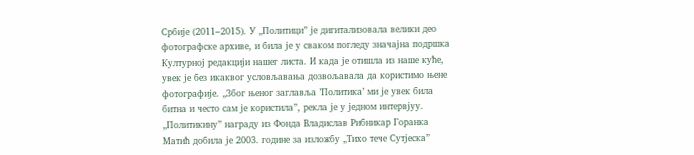Србије (2011–2015). У „Политици” је дигитализовала велики део фотографске архиве, и била је у сваком погледу значајна подршка Културној редакцији нашег листа. И када је отишла из наше куће, увек је без икаквог условљавања дозвољавала да користимо њене фотографије. „Због њеног заглавља ’Политика’ ми је увек била битна и често сам је користила”, рекла је у једном интервјуу.
„Политикину” награду из Фонда Владислав Рибникар Горанка Матић добила је 2003. године за изложбу „Тихо тече Сутјеска”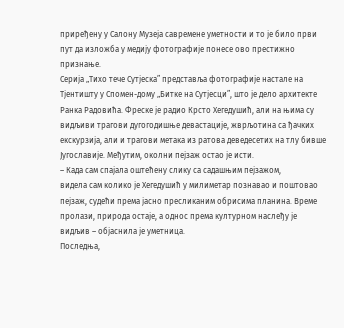приређену у Салону Музеја савремене уметности и то је било први пут да изложба у медију фотографије понесе ово престижно признање.
Серија „Тихо тече Сутјеска” представља фотографије настале на Тјентишту у Спомен-дому „Битке на Сутјесци”, што је дело архитекте Ранка Радовића. Фреске је радио Крсто Хегедушић, али на њима су видљиви трагови дугогодишње девастације, жврљотина са ђачких екскурзија, али и трагови метака из ратова деведесетих на тлу бивше Југославије. Међутим, околни пејзаж остао је исти.
– Када сам спајала оштећену слику са садашњим пејзажом,
видела сам колико је Хегедушић у милиметар познавао и поштовао пејзаж, судећи према јасно пресликаним обрисима планина. Време пролази, природа остаје, а однос према културном наслеђу је видљив – објаснила је уметница.
Последња,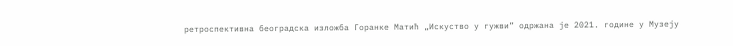ретроспективна београдска изложба Горанке Матић „Искуство у гужви” одржана је 2021. године у Музеју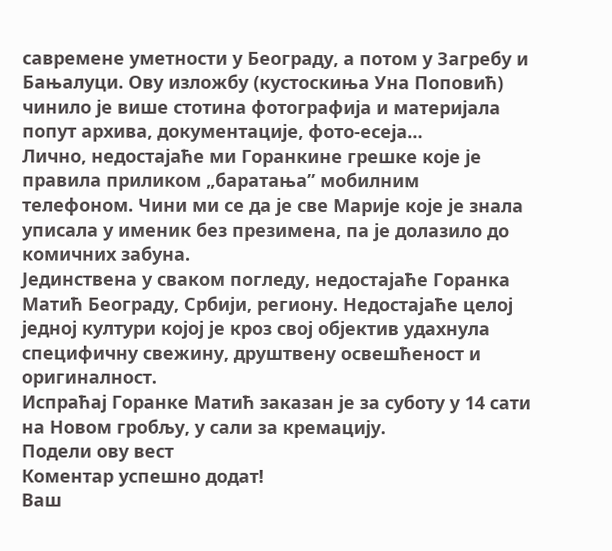савремене уметности у Београду, а потом у Загребу и Бањалуци. Ову изложбу (кустоскиња Уна Поповић) чинило је више стотина фотографиjа и материjала попут архива, документациjе, фото-есеjа…
Лично, недостајаће ми Горанкине грешке које је правила приликом „баратања” мобилним телефоном. Чини ми се да је све Марије које је знала уписала у именик без презимена, па је долазило до комичних забуна.
Јединствена у сваком погледу, недостајаће Горанка Матић Београду, Србији, региону. Недостајаће целој једној култури којој је кроз свој објектив удахнула специфичну свежину, друштвену освешћеност и оригиналност.
Испраћај Горанке Матић заказан је за суботу у 14 сати на Новом гробљу, у сали за кремацију.
Подели ову вест
Комeнтар успeшно додат!
Ваш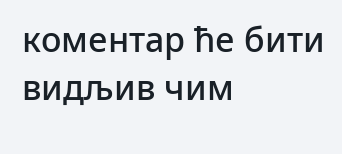комeнтар ћe бити видљив чим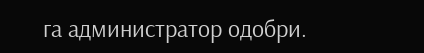га администратор одобри.